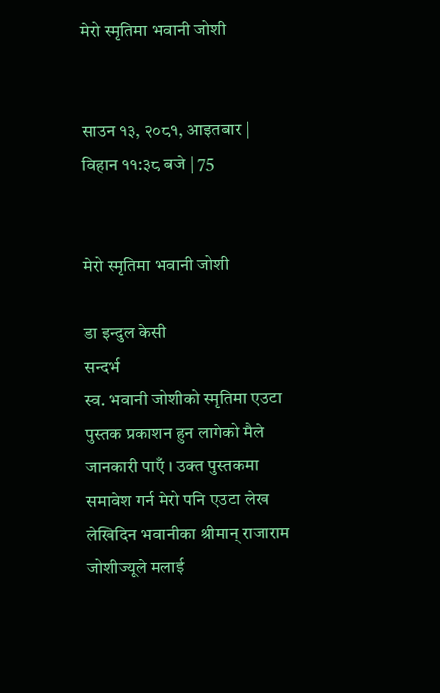मेरो स्मृतिमा भवानी जोशी


साउन १३, २०८१, आइतबार | विहान ११:३८ बजे | 75


मेरो स्मृतिमा भवानी जोशी

डा इन्दुल केसी
सन्दर्भ
स्व. भवानी जोशीको स्मृतिमा एउटा पुस्तक प्रकाशन हुन लागेको मैले जानकारी पाएँ । उक्त पुस्तकमा समावेश गर्न मेरो पनि एउटा लेख लेखिदिन भवानीका श्रीमान् राजाराम जोशीज्यूले मलाई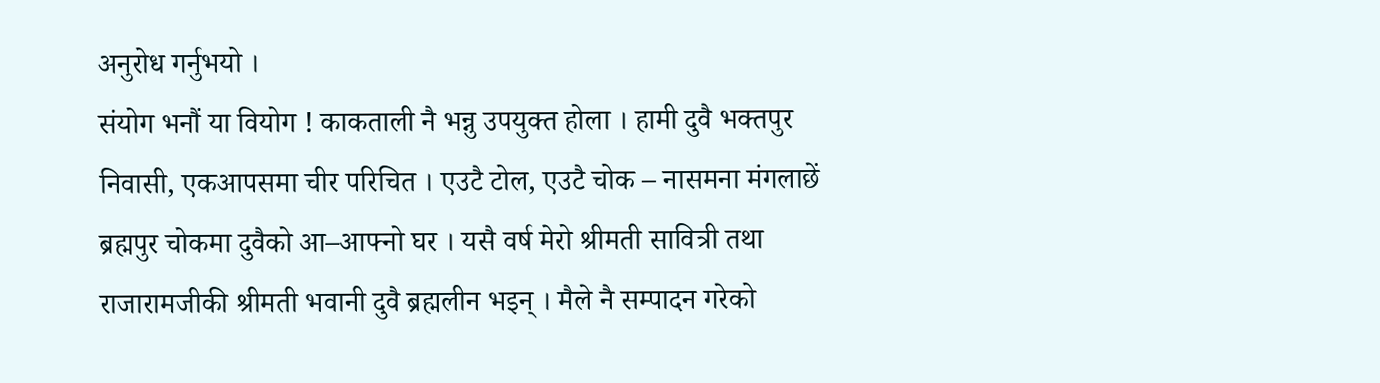अनुरोध गर्नुभयो ।
संयोग भनौं या वियोग ! काकताली नै भन्नु उपयुक्त होला । हामी दुवै भक्तपुर निवासी, एकआपसमा चीर परिचित । एउटै टोल, एउटै चोक – नासमना मंगलाछें ब्रह्मपुर चोकमा दुवैको आ–आफ्नो घर । यसै वर्ष मेरो श्रीमती सावित्री तथा राजारामजीकी श्रीमती भवानी दुवै ब्रह्मलीन भइन् । मैले नै सम्पादन गरेको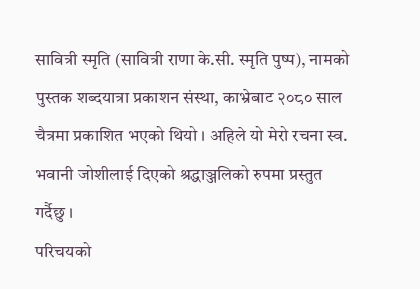सावित्री स्मृति (सावित्री राणा के.सी. स्मृति पुष्प), नामको पुस्तक शब्दयात्रा प्रकाशन संस्था, काभ्रेबाट २०८० साल चैत्रमा प्रकाशित भएको थियो । अहिले यो मेरो रचना स्व. भवानी जोशीलाई दिएको श्रद्धाञ्जलिको रुपमा प्रस्तुत गर्दैछु ।
परिचयको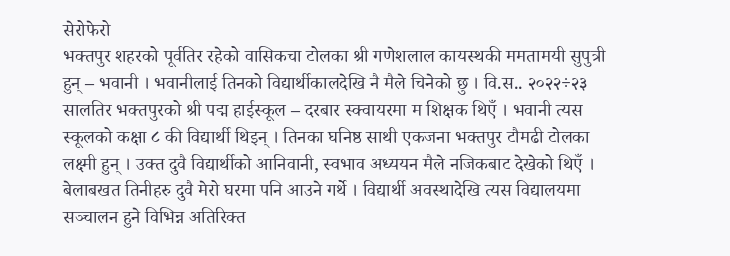सेरोफेरो
भक्तपुर शहरको पूर्वतिर रहेको वासिकचा टोलका श्री गणेशलाल कायस्थकी ममतामयी सुपुत्री हुन् – भवानी । भवानीलाई तिनको विद्यार्थीकालदेखि नै मैले चिनेको छु । वि.स.. २०२२÷२३ सालतिर भक्तपुरको श्री पद्म हाईस्कूल – दरबार स्क्वायरमा म शिक्षक थिएँ । भवानी त्यस स्कूलको कक्षा ८ की विद्यार्थी थिइन् । तिनका घनिष्ठ साथी एकजना भक्तपुर टौमढी टोलका लक्ष्मी हुन् । उक्त दुवै विद्यार्थीको आनिवानी, स्वभाव अध्ययन मैले नजिकबाट देखेको थिएँ । बेलाबखत तिनीहरु दुवै मेरो घरमा पनि आउने गर्थे । विद्यार्थी अवस्थादेखि त्यस विद्यालयमा सञ्चालन हुने विभिन्न अतिरिक्त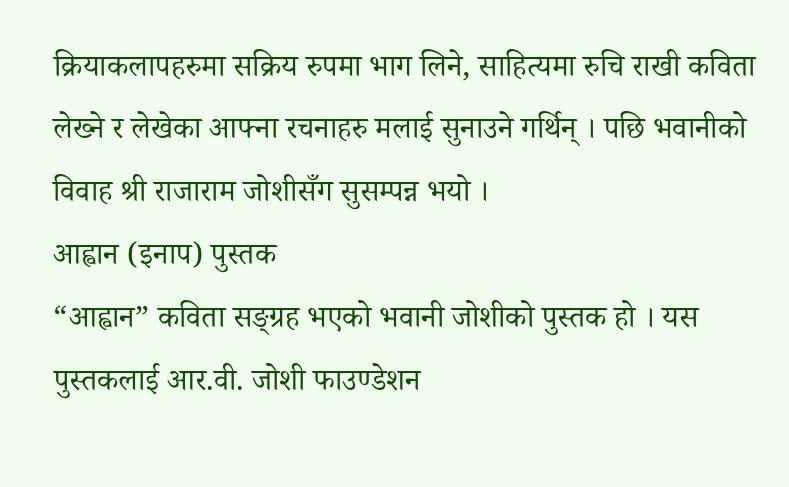क्रियाकलापहरुमा सक्रिय रुपमा भाग लिने, साहित्यमा रुचि राखी कविता लेख्ने र लेखेका आफ्ना रचनाहरु मलाई सुनाउने गर्थिन् । पछि भवानीको विवाह श्री राजाराम जोशीसँग सुसम्पन्न भयो ।
आह्वान (इनाप) पुस्तक
“आह्वान” कविता सङ्ग्रह भएको भवानी जोशीको पुस्तक हो । यस पुस्तकलाई आर.वी. जोशी फाउण्डेशन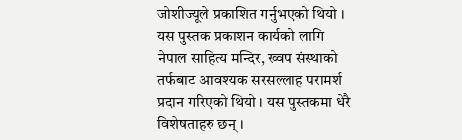जोशीज्यूले प्रकाशित गर्नुभएको थियो । यस पुस्तक प्रकाशन कार्यको लागि नेपाल साहित्य मन्दिर, ख्वप संस्थाको तर्फबाट आवश्यक सरसल्लाह परामर्श प्रदान गरिएको थियो । यस पुस्तकमा धेरै विशेषताहरु छन् ।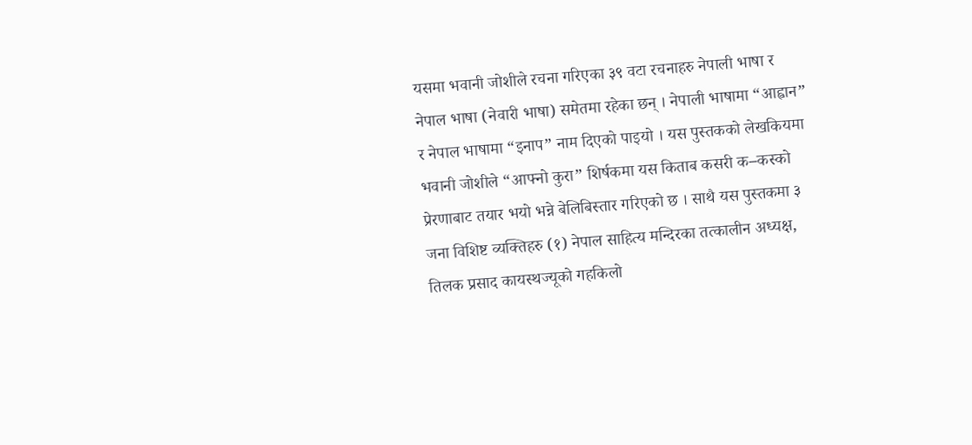यसमा भवानी जोशीले रचना गरिएका ३९ वटा रचनाहरु नेपाली भाषा र नेपाल भाषा (नेवारी भाषा) समेतमा रहेका छन् । नेपाली भाषामा “आह्वान” र नेपाल भाषामा “इनाप” नाम दिएको पाइयो । यस पुस्तकको लेखकियमा भवानी जोशीले “आफ्नो कुरा” शिर्षकमा यस किताब कसरी क–कस्को प्रेरणाबाट तयार भयो भन्ने बेलिबिस्तार गरिएको छ । साथै यस पुस्तकमा ३ जना विशिष्ट व्यक्तिहरु (१) नेपाल साहित्य मन्दिरका तत्कालीन अध्यक्ष, तिलक प्रसाद कायस्थज्यूको गहकिलो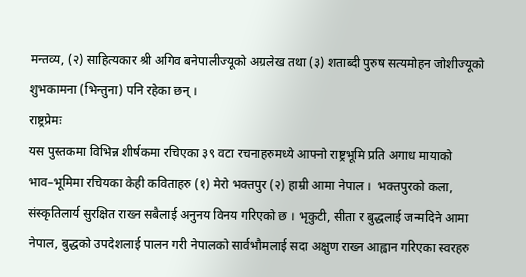मन्तव्य, (२) साहित्यकार श्री अगिव बनेपालीज्यूको अग्रलेख तथा (३) शताब्दी पुरुष सत्यमोहन जोशीज्यूको शुभकामना (भिन्तुना) पनि रहेका छन् ।
राष्ट्रप्रेमः
यस पुस्तकमा विभिन्न शीर्षकमा रचिएका ३९ वटा रचनाहरुमध्ये आफ्नो राष्ट्रभूमि प्रति अगाध मायाको भाव–भूमिमा रचियका केही कविताहरु (१) मेरो भक्तपुर (२) हाम्री आमा नेपाल ।  भक्तपुरको कला, संस्कृतिलार्य सुरक्षित राख्न सबैलाई अनुनय विनय गरिएको छ । भृकुटी, सीता र बुद्धलाई जन्मदिने आमा नेपाल, बुद्धको उपदेशलाई पालन गरी नेपालको सार्वभौमलाई सदा अक्षुण राख्न आह्वान गरिएका स्वरहरु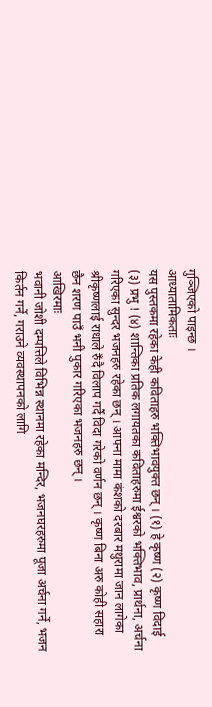गुञ्जिएको पाइन्छ ।
आध्यातामिकताः
यस पुस्तकमा रहेका केही कविताहरु भक्तिभावयुक्त छन् । (१) हे कृष्ण (२) कृष्ण विदाई (३) प्रभु ! (४) शान्तिका प्रतिक लगायतका कविताहरुमा ईश्वरको भक्तिभाव, प्रार्थना, अर्चना गरिएका सुन्दर भजनहरु रहेका छन् । आफ्ना मामा कंशको दरबार मथुरामा जान लागेका श्रीकृष्णलाई राधाले रुँदै विलाप गर्दै विदा गरेको वर्णन छन् । कृष्ण बिना अरु कोही सहारा छैन शरण पाउँ भनी पुकार गरिएका भजनहरु छन् ।
आखिरमाः
भवानी जोशी दम्पत्तिले विभिन्न स्थानमा रहेका मन्दिर, भजनघरहरुमा पूजा अर्चना गर्ने, भजन किर्तन गर्ने, गराउने व्यवस्थापनको लागि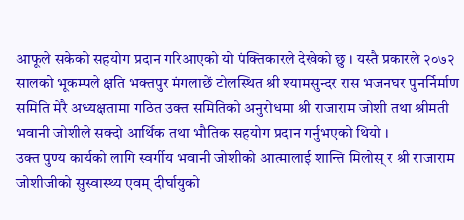आफूले सकेको सहयोग प्रदान गरिआएको यो पंक्तिकारले देखेको छु । यस्तै प्रकारले २०७२ सालको भूकम्पले क्षति भक्तपुर मंगलाछें टोलस्थित श्री श्यामसुन्दर रास भजनघर पुनर्निर्माण समिति मेरै अध्यक्षतामा गठित उक्त समितिको अनुरोधमा श्री राजाराम जोशी तथा श्रीमती भवानी जोशीले सक्दो आर्थिक तथा भौतिक सहयोग प्रदान गर्नुभएको थियो ।
उक्त पुण्य कार्यको लागि स्वर्गीय भवानी जोशीको आत्मालाई शान्ति मिलोस् र श्री राजाराम जोशीजीको सुस्वास्थ्य एवम् दीर्घायुको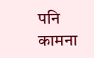पनि कामना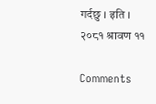गर्दछु । इति ।
२०८१ श्रावण ११

Comments